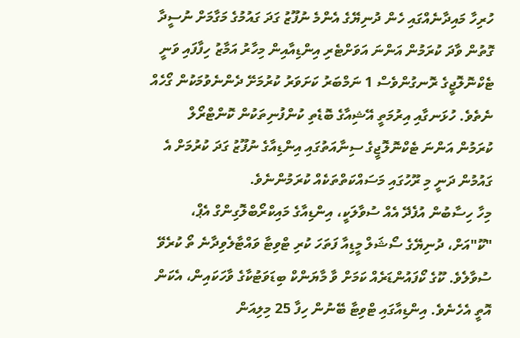ހުރިހާ މައިދާނެއްގައި ހެން ދުނިޔޭގެ އެންމެ ނުފޫޒު ގަދަ ގައުމުގެ މަގާމަށް ނުސީދާ ގޮތުން ވާދަ ކުރަމުން އަންނަ އަވަށްޓެރި އިންޑިއާއިން މިހާރު އަމާޒު ހިފާފައި ވަނީ ޓެކްނޮލޮޖީގެ ރޮނގުންވެސް 1 ނަމްބަރު ކަށަވަރު ކުރުމަށޭ ދެންނެވުމަކުން ގޯހެއް ނެތެވެ. ހުޅަނގާއި އިރުމަތީ އޭޝިއާގެ ބޮޑެތި ކުންފުނިތަކުން ކޮންޓްރޯލް ކުރަމުން އަންނަ ޓެކްނޮލޮޖީގެ ސިނާއަތުގައި އިންޑިއާގެ ނުފޫޒު ގަދަ ކުރުމަށް އެ ގައުމުން ދަނީ މި ރޫހުގައި މަސައްކަތްތަކެއް ކުރަމުންނެވެ.
މިހާ ހިސާބުން އުފެދޭ އެއް ސުވާލަކީ، އިންޑިއާގެ މައިކްރޯބްލޮގިންގް އެޕް، "ކޫ"އަށް، ދުނިޔޭގެ ސޯޝަލް މީޑިއާ ފަތަހަ ކުރި ޓްވިޓާ ވައްޓާލެވިދާނެ ތޯ ކުރެވޭ ސުވާލެވެ. ކޫގެ ކޯފައުންޑަރެއް ކަމަށް ވާ މާޔަންކް ބިޑަވަޓުކާގެ ވާހަކައިން، އެކަން އޮތީ އެހެނެވެ. އިންޑިއާގައި ޓްވިޓާ ބޭނުން ހިފާ 25 މިލިއަން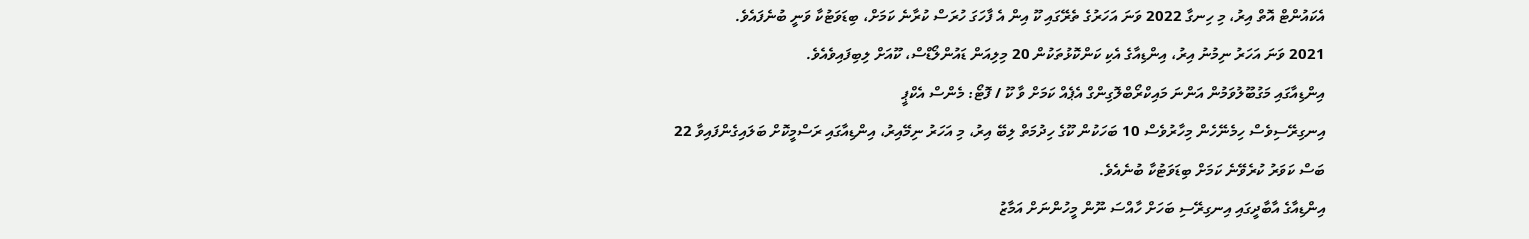އެކައުންޓް އޮތް އިރު، މި ހިނގާ 2022 ވަނަ އަހަރުގެ ތެރޭގައި ކޫ އިން އެ ފާހަގަ ހުރަސް ކުރާނެ ކަމަށް، ބިޑަވަޓުކާ ވަނީ ބުނެފައެވެ.
2021 ވަނަ އަހަރު ނިމުނު އިރު، އިންޑިއާގެ އެކި ކަންކޮޅުތަކުން 20 މިލިއަން ޑައުންލޯޑްސް، ކޫއަށް ލިބިފައިވެއެވެ.
އިންޑިއާގައި މަގުބޫލުވަމުން އަންނަ މައިކްރޯބްލޮގިންގް އެޕެއް ކަމަށް ވާ ކޫ / ފޮޓޯ: މެންސް އެކްޕީ
އިނގިރޭސިވެސް ހިމެނޭހެން މިހާރުވެސް 10 ބަހަކުން ކޫގެ ހިދުމަތް ލިބޭ އިރު، މި އަހަރު ނިމޭއިރު، އިންޑިއާގައި ރަސްމީކޮށް ބަލައިގެންފައިވާ 22 ބަސް ކަވަރު ކުރެވޭނެ ކަމަށް ބިޑަވަޓުކާ ބުނެއެވެ.
އިންޑިއާގެ އާބާދީގައި އިނގިރޭސި ބަހަށް ހާއްސަ ނޫން މީހުންނަށް އަމާޒު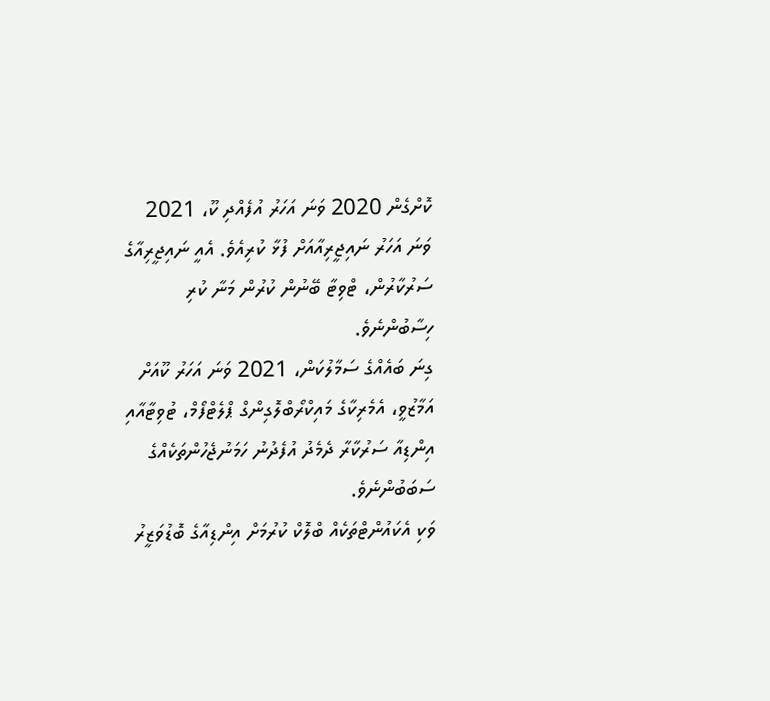ކޮށްގެން 2020 ވަނަ އަހަރު އުފެއްދި ކޫ، 2021 ވަނަ އަހަރު ނައިޖީރިއާއަށް ފުޅާ ކުރިއެވެ. އެއީ ނައިޖީރިއާގެ ސަރުކާރުން، ޓްވިޓާ ބޭނުން ކުރުން މަނާ ކުރި ހިސާބުންނެވެ.
ގިނަ ބައެއްގެ ސަމާލުކަން، 2021 ވަނަ އަހަރު ކޫއަށް އަމާޒުވީ، އެމެރިކާގެ މައިކްރޯބްލޮގިންގް ޕްލެޓްފޯމް، ޓުވިޓާއާއި އިންޑިއާ ސަރުކާރާ ދެމެދު އުފެދުނު ހަމަނުޖެހުންތަކެއްގެ ސަބަބުންނެވެ.
ވަކި އެކައުންޓްތަކެއް ބްލޮކް ކުރުމަށް އިންޑިއާގެ ބޮޑުވަޒީރު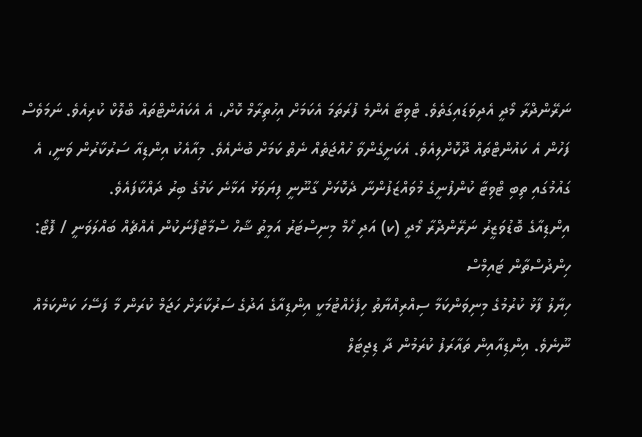ނަރޭންދްރާ މޯދީ އެދިވަޑައިގަތެވެ. ޓްވިޓާ އެންމެ ފުރަތަމަ އެކަމަށް އިހުތިރާމް ކޮށް، އެ އެކައުންޓްތައް ބްލޮކް ކުރިއެވެ. ނަމަވެސް ފަހުން އެ ކައުންޓްތައް ދޫކޮށްލިއެވެ. އެކަށީގެންވާ ހުއްޖަތެއް ނެތް ކަމަށް ބުނެއެވެ. މިއާއެކު އިންޑިއާ ސަރުކާރުން ވަނީ، އެ ގައުމުގައި ތިބި ޓްވިޓާ ކުންފުނީގެ މުވައްޒަފުންނާ ދެކޮޅަށް ގާނޫނީ ފިޔަވަޅު އަޅާނެ ކަމުގެ ބިރު ދައްކާފައެވެ.
އިންޑިއާގެ ބޮޑުވަޒީރު ނަރޭންދްރާ މޯދީ (ކ) އަދި ހޯމް މިނިސްޓަރު އަމީތު ޝާހް ސްމާޓްފޯނަކުން އެއްޗެއް ބައްލަވަނީ / ފޮޓޯ: ހިންދުސްތާން ޓައިމްސް
ހިޔާލު ފާޅު ކުރުމުގެ މިނިވަންކަމާ ސިއްރިއްޔާތު ހިފެހެއްޓުމަކީ އިންޑިއާގެ އަދުގެ ސަރުކާރަށް ހަޖަމް ކުރަން މާ ފަސޭހަ ކަންކަމެއް ނޫނެވެ. އިންޑިއާއިން ތައާރަފު ކުރަމުން ދާ ޑިޖިޓަލް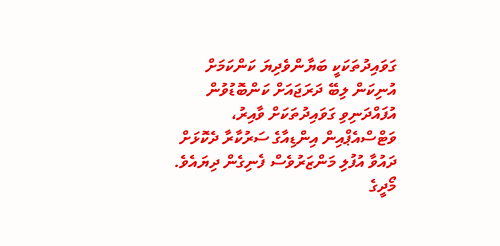ގަވައިދުތަކަކީ ބަޔާންވެދިޔަ ކަންކަމަށް އުނިކަން ލިބޭ ދަރަޖައަށް ކަންބޮޑުވުން އުފައްދަނިވި ގަވައިދުތަކަށް ވާއިރު، ވަޓްސްއެޕްއިން އިންޑިއާގެ ސަރުކާރާ ދެކޮޅަށް ދައުވާ އުފުލި މަންޒަރުވެސް ފެނިގެން ދިޔައެވެ.
މޯދީގެ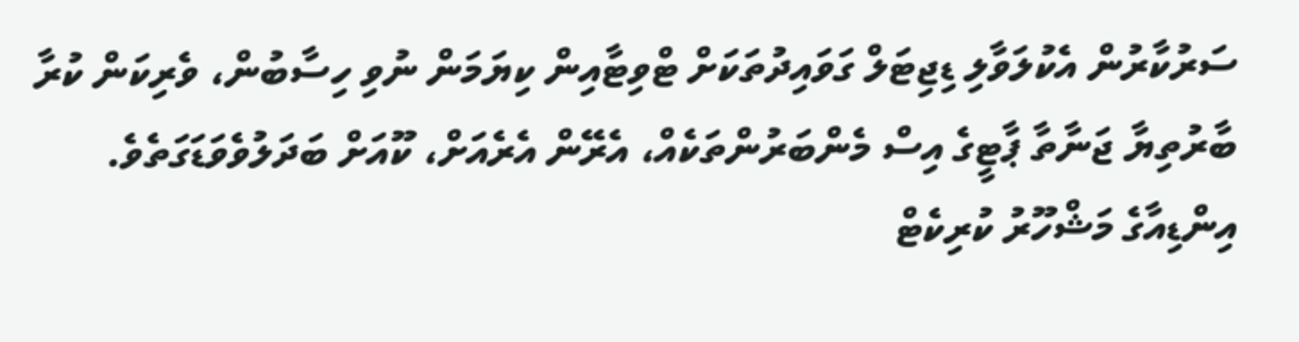ސަރުކާރުން އެކުލަވާލި ޑިޖިޓަލް ގަވައިދުތަކަށް ޓްވިޓާއިން ކިޔަމަން ނުވި ހިސާބުން، ވެރިކަން ކުރާ ބާރުތިޔާ ޖަނާތާ ޕާޓީގެ އިސް މެންބަރުންތަކެއް، އެރޭން އެރެއަށް، ކޫއަށް ބަދަލުވެވަޑަގަތެވެ. އިންޑިއާގެ މަޝްހޫރު ކުރިކެޓް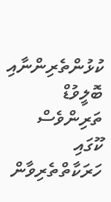ކުޅުންތެރިންނާއި ބޮލީވުޑް ތަރިންވެސް ކޫގައި ހަރަކާތްތެރިވާން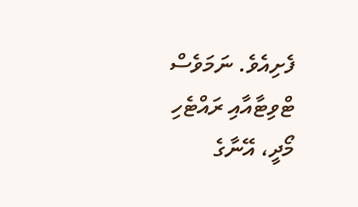ފެށިއެވެ. ނަމަވެސް ޓްވިޓާއާއި ރައްޓެހި މޯދީ، އޭނާގެ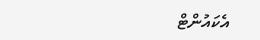އެކައުންޓް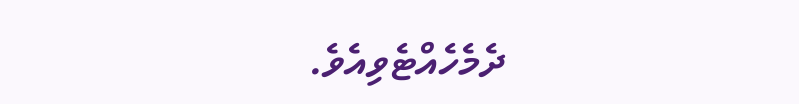ދެމެހެއްޓެވިއެވެ.